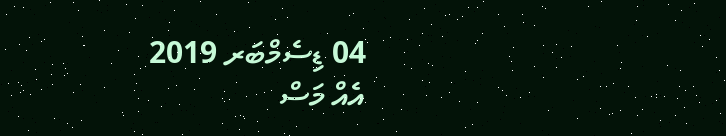04 ޑިސެމްބަރ 2019
އެއް މަސް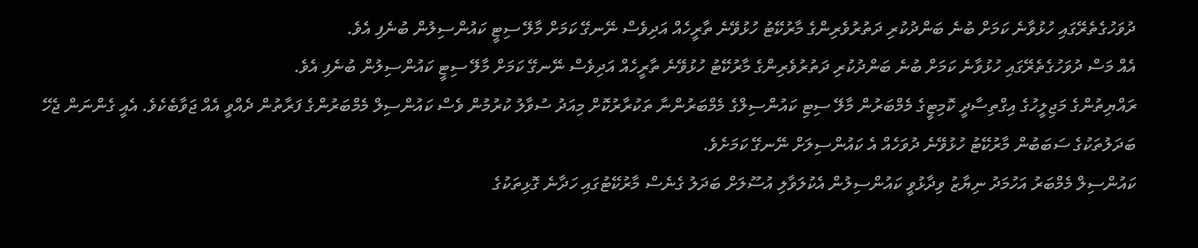ދުވަހުގެތެރޭގައި ހުޅުވާނެ ކަމަށް ބުނެ ބަންދުކުރި ދަތުރުވެރިންގެ މާރުކޭޓު ހުޅުވޭނެ ތާރީހެއް އަދިވެސް ނޭނގޭ ކަމަށް މާލޭ ސިޓީ ކައުންސިލުން ބުނެފި އެވެ.
އެއް މަސް ދުވަހުގެތެރޭގައި ހުޅުވާނެ ކަމަށް ބުނެ ބަންދުކުރި ދަތުރުވެރިންގެ މާރުކޭޓު ހުޅުވޭނެ ތާރީހެއް އަދިވެސް ނޭނގޭ ކަމަށް މާލޭ ސިޓީ ކައުންސިލުން ބުނެފި އެވެ.
ރައްޔިތުންގެ މަޖިލީހުގެ އިގްތިސާދީ ކޮމިޓީގެ މެމްބަރުން މާލޭ ސިޓި ކައުންސިލްގެ މެމްބަރުންނާ ތަކުރާރުކޮށް މިއަދު ސުވާލު ކުރުމުން ވެސް ކައުންސިލް މެމްބަރުންގެ ފަރާތުން ދެއްވީ އެއް ޖަވާބެކެވެ. އެއީ ގެންނަން ޖެހޭ ބަދަލުތަކުގެ ސަބަބުން މާރުކޭޓު ހުޅުވޭނެ ދުވަހެއް އެ ކައުންސިލަށް ނޭނގޭ ކަމަށެވެ.
ކައުންސިލް މެމްބަރު އަހުމަދު ނިޔާޒު ވިދާޅުވީ ކައުންސިލުން އެކުލަވާލި އުސޫލަށް ބަދަލު ގެނެސް މާރުކޭޓުގައި ހަދާނެ ގޮޅިތަކުގެ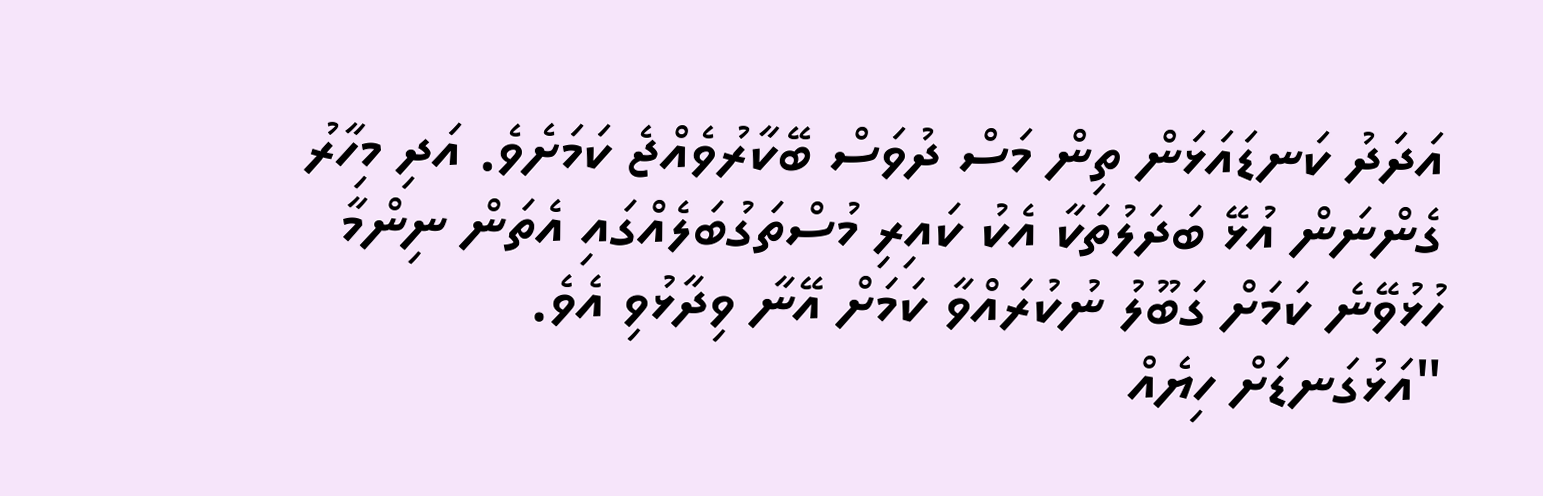އަދަދު ކަނޑައަޅަން ތިން މަސް ދުވަސް ބޭކާރުވެއްޖެ ކަމަށެވެ. އަދި މިހާރު ގެންނަން އުޅޭ ބަދަލުތަކާ އެކު ކައިރި މުސްތަގުބަލެއްގައި އެތަން ނިންމާ ހުޅުވޭނެ ކަމަށް ގަބޫލު ނުކުރައްވާ ކަމަށް އޭނާ ވިދާޅުވި އެވެ.
"އަޅުގަނޑަށް ހިޔެއް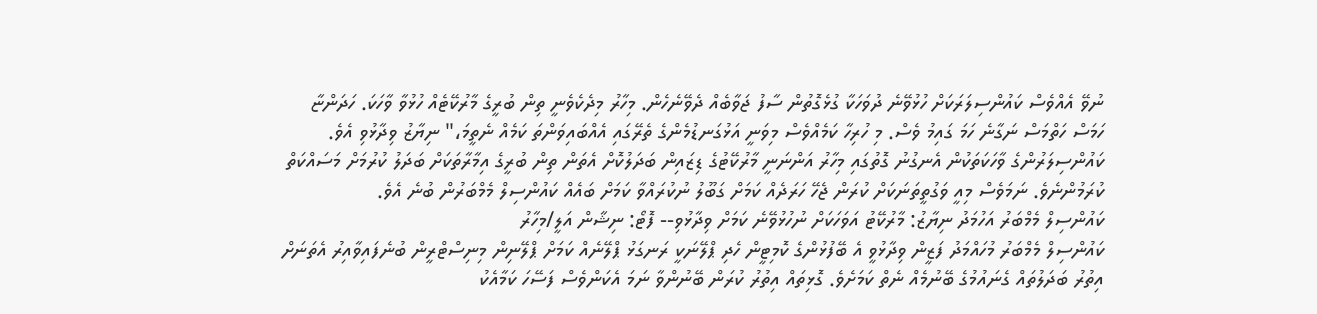ނުވޭ އެއްވެސް ކައުންސިލަރަކަށް ހުޅުވޭނެ ދުވަހަކާ ގުޅެގޮތުން ސާފު ޖަވާބެއް ދެވޭނެހެން. މިހާރު މިދެކެވެނީ ތިން ބުރީގެ މާރުކޭޓެއް ހުޅުވާ ވާހަކަ. ހަދަންޏާ ހަމަސް ހަތްމަސް ނަގާނެ ހަމަ ގައިމު ވެސް. މި ހުރިހާ ކަމެއްވެސް މިވަނީ އަޅުގަނޑުމެންގެ ތެރޭގައި އެއްބައިވަންތަ ކަމެއް ނެތީމަ،" ނިޔާޒު ވިދާޅުވި އެވެ.
ކައުންސިލަރުންގެ ވާހަކަތަކުން އެނގުނު ގޮތުގައި މިހާރު އަންނަނީ މާރުކޭޓުގެ ޑިޒައިން ބަދަލުކޮށް އެތަން ތިން ބުރީގެ އިމާރާތަކަށް ބަދަލު ކުރުމަށް މަސައްކަތް ކުރަމުންނެވެ. ނަމަވެސް މިއީ ވަގުތީތަނަކަށް ކުރަން ޖެހޭ ހަރަދެއް ކަމަށް ގަބޫލު ނުކުރައްވާ ކަމަށް ބައެއް ކައުންސިލް މެމްބަރުން ބުނެ އެވެ.
ކައުންސިލް މެމްބަރު އަހުމަދު ނިޔާޒު: މާރުކޭޓު އަވަހަކަށް ނުހުޅުވޭނެ ކަމަށް ވިދާޅުވި-- ފޮޓޯ: ނިޝާން އަލީ/މިހާރު
ކައުންސިލް މެމްބަރު މުހައްމަދު ފަޒީން ވިދާޅުވީ އެ ބޭފުޅުންގެ ކޮމިޓީން ހެދި ޕްލޭނަކީ ރަނގަޅު ޕްލޭނެއް ކަމަށް ޕްލޭނިން މިނިސްޓްރީން ބުނެފައިވާއިރު އެތަނަށް އިތުރު ބަދަލުތައް ގެނައުމުގެ ބޭނުމެއް ނެތް ކަމަށެވެ. ގޮޅިތައް އިތުރު ކުރަން ބޭނުންވާ ނަމަ އެކަންވެސް ފަސޭހަ ކަމާއެކު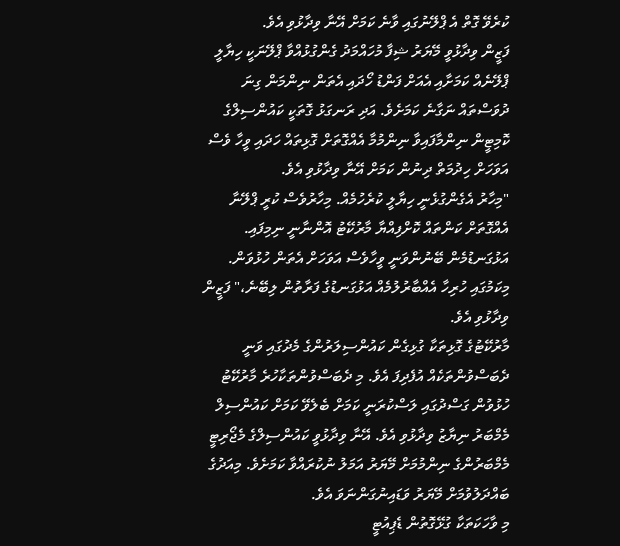ކުރެވޭ ގޮތް އެ ޕްލޭނުގައި ވާނެ ކަމަށް އޭނާ ވިދާޅުވި އެވެ.
ފަޒީން ވިދާޅުވީ މޭޔަރު ޝިފާ މުހައްމަދު ގެންގުޅުއްވާ ޕްލޭނަކީ ހިޔާލީ ޕްލޭނެއް ކަމަށާއި އެއަށް ފަންޑު ހޯދައި އެތަން ނިންމަން ގިނަ ދުވަސްތައް ނަގާނެ ކަމަށެވެ. އަދި ރަނގަޅު ގޮތަކީ ކައުންސިލްގެ ކޮމިޓީން ނިންމާފައިވާ ނިންމުމާ އެއްގޮތަށް ގޮޅިތައް ހަދައި ވީހާ ވެސް އަވަހަށް ހިދުމަތް ދިނުން ކަމަށް އޭނާ ވިދާޅުވި އެވެ.
"މިހާރު އެގެންގުޅެނީ ހިޔާލީ ކުރެހުމެއް. މިހާރުވެސް ކުރީ ޕްލޭނާ އެއްގޮތަށް ކަންތައް ކޮށްފިއްޔާ މާރުކޭޓު އޮންނާނީ ނިމިފައި. އަޅުގަނޑުމެން ބޭނުންވަނީ ވީހާވެސް އަވަހަށް އެތަން ހުޅުވަން. މިކަމުގައި ހުރިހާ އެއްބާރުލުމެއް އަޅުގަނޑުގެ ފަރާތުން ލިބޭނެ،" ފަޒީން ވިދާޅުވި އެވެ.
މާރުކޭޓުގެ ގޮޅިތަކާ ގުޅިގެން ކައުންސިލަރުންގެ މެދުގައި ވަނީ ދެބަސްވުންތަކެއް އުފެދިފަ އެވެ. މި ދެބަސްވުންތަކާހުރެ މާރުކޭޓު ހުޅުވުން ގަސްދުގައި ލަސްކުރަނީ ކަމަށް ބެލެވޭ ކަމަށް ކައުންސިލް މެމްބަރު ނިޔާޒު ވިދާޅުވި އެވެ. އޭނާ ވިދާޅުވީ ކައުންސިލްގެ މެޖޯރިޓީ މެމްބަރުންގެ ނިންމުމަށް މޭޔަރު އަމަލު ނުކުރައްވާ ކަމަށެވެ. މިއަދުގެ ބައްދަލުވުމަށް މޭޔަރު ވަޑައިނުގަންނަވަ އެވެ.
މި ވާހަކަތަކާ ގުޅޭގޮތުން ޑެޕިއުޓީ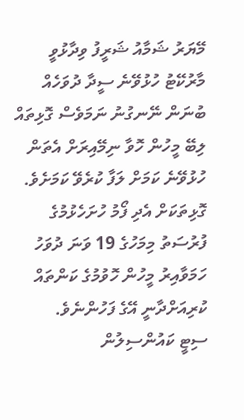މޭޔަރު ޝަމާއު ޝަރީފު ވިދާޅުވީ މާރުކޭޓު ހުޅުވޭނެ ސީދާ ދުވަހެއް ބުނަން ނޭނގުނު ނަމަވެސް ގޮޅިތައް ލިބޭ މީހުން ހޮވާ ނިމޭއިރަށް އެތަން ހުޅުވޭނެ ކަމަށް ލަފާ ކުރެވޭ ކަމަށެވެ. ގޮޅިތަކަށް އެދި ފޯމު ހުށަހެޅުމުގެ ފުރުސަތު މިމަހުގެ 19 ވަނަ ދުވަހު ހަމަވާއިރު މީހުން ހޮވުމުގެ ކަންތައް ކުރިއަށްދާނީ އޭގެ ފަހުންނެވެ.
ސިޓީ ކައުންސިލުން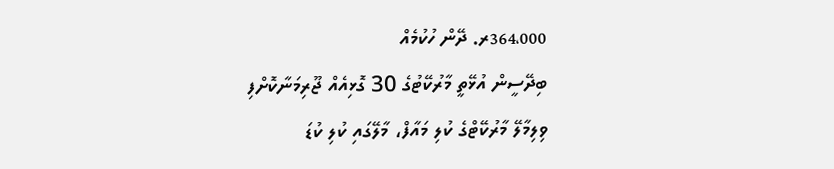364،000ރ. ދޭން ހުކުމެއް
ބިދޭސީން އުޅޭތީ މާރުކޭޓުގެ 30 ގޮޅިއެއް ޖޫރިމަނާކޮށްފި
ވިލިމާލޭ މާރުކޭޓްގެ ކުލި މައާފް، މާލޭގައި ކުލި ކުޑަ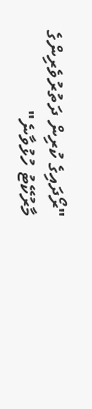"ރޯދައިގެ ކުރިން ދަތުރުވެރިންގެ މާރުކޭޓު ހުޅުވާނެ"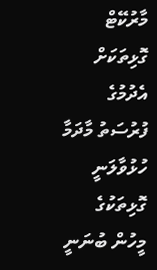މާރުކޭޓް ގޮޅިތަކަށް އެދުމުގެ ފުރުސަތު މާދަމާ ހުޅުވާލަނީ
ގޮޅިތަކުގެ މީހުން ބުނަނީ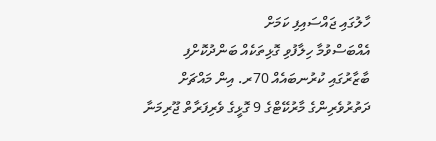ހާލުގައި ޖައްސައިފި ކަމަށް
އެއްބަސްވުމާ ހިލާފުވި ގޮޅިތަކެއް ބަންދުކޮށްފި
ބާޒާރުގައި ކުރުނބައެއް 70ރ. އިން މައްޗަށް
ދަތުރުވެރިންގެ މާރުކޭޓްގެ 9 ގޮޅީގެ ވެރިފަރާތް ޖޫރިމަނާ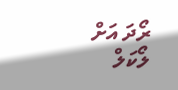ރޯދަ އަށް ލޯކަލް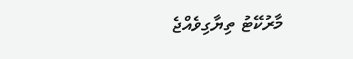މާރުކޭޓު ތިޔާގިވެއްޖެ